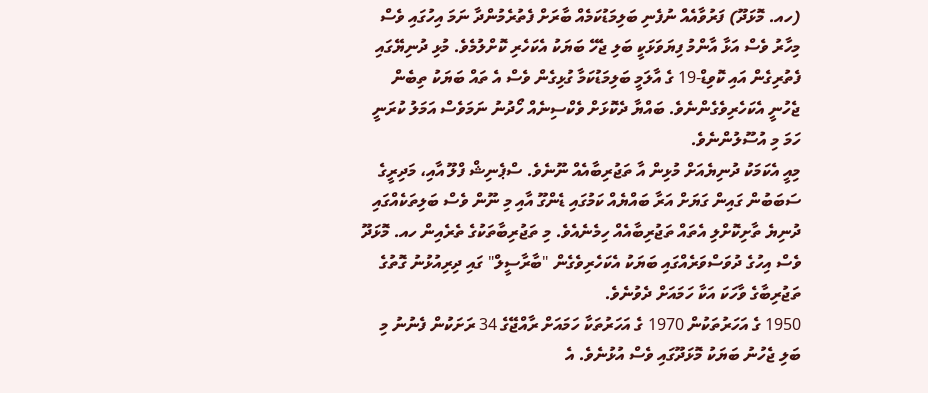(ހއ. މޮޅަދޫ) ފަރުވާއެއް ނުފެނި ބަލިމަޑުކަމެއް ބާރަށް ފެތުރެމުންދާ ނަމަ އިހުގައި ވެސް މިހާރު ވެސް އަޅާ އާންމު ފިޔަވަޅަކީ ބަލި ޖެހޭ ބަޔަކު އެކަހެރި ކޮށްލުމެވެ. މުޅި ދުނިޔޭގައި ފެތުރިގެން އައި ކޮވިޑް-19 ގެ އާލަމީ ބަލިމަޑުކަމާ ގުޅިގެން ވެސް އެ ތައް ބަޔަކު ތިބެން ޖެހުނީ އެކަހެރިވެގެންނެވެ. ބައްޔާ ދެކޮޅަށް ވެކްސިނެއް ހޯދުނު ނަމަވެސް އަމަލު ކުރަނީ ހަމަ މި އުސޫލުންނެވެ.
މިއީ އެކަމަކު ދުނިޔެއަށް މުޅިން އާ ތަޖުރިބާއެއް ނޫނެވެ. ސްޕެނިޝް ފްލޫ އާއި، މަދިރީގެ ސަބަބުން ގައިން ގަޔަށް އަރާ ބައްޔެއް ކަމުގައި ޑެންގޫ އާއި މި ނޫން ވެސް ބަލިތަކެއްގައި ދުނިޔެ ތާށިކޮށްލި އެތައް ތަޖުރިބާއެއް ހިމެނެއެވެ. މި ތަޖުރިބާތަކުގެ ތެރެއިން ހއ. މޮޅަދޫ ވެސް އިހުގެ ދުވަސްވަރެއްގައި ބަޔަކު އެކަހެރިވެގެން "ބާރާސީލް" ގައި ދިރިއުޅުނު ގޮތުގެ ތަޖުރިބާގެ ވާހަކަ އަކާ ހަމައަށް ދެވުނެވެ.
1950 ގެ އަހަރުތަކުން 1970 ގެ އަހަރުތަކާ ހަމައަށް ރާއްޖޭގެ 34 ރަށަކުން ފެނުނު މި ބަލި ޖެހުނު ބަޔަކު މޮޅަދޫގައި ވެސް އުޅުނެވެ. އެ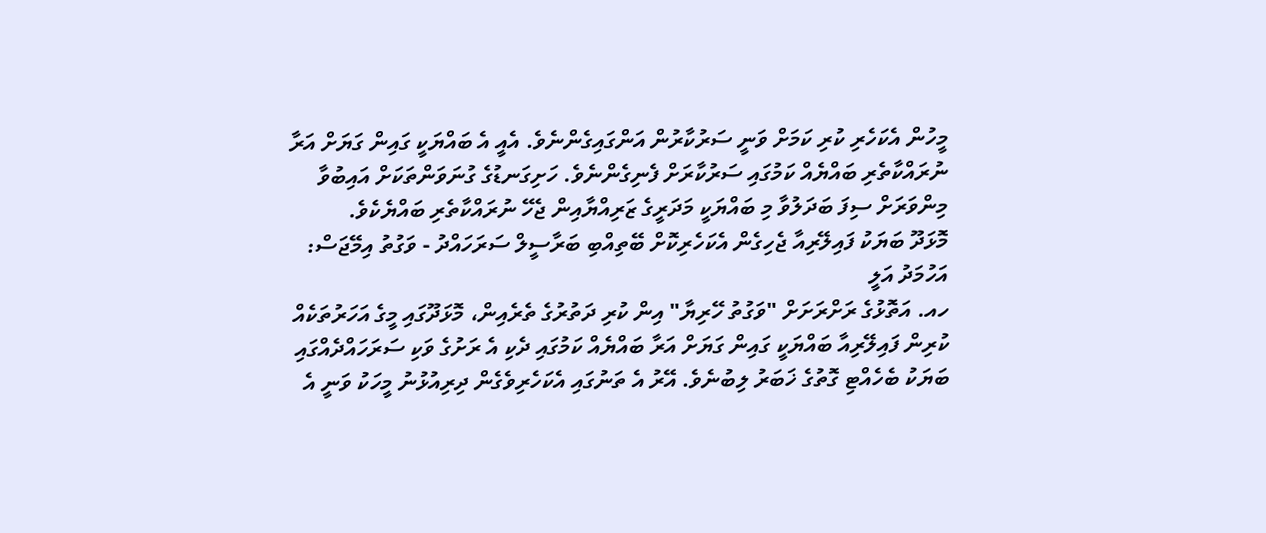މީހުން އެކަހެރި ކުރި ކަމަށް ވަނީ ސަރުކާރުން އަންގައިގެންނެވެ. އެއީ އެ ބައްޔަކީ ގައިން ގަޔަށް އަރާ ނުރައްކާތެރި ބައްޔެއް ކަމުގައި ސަރުކާރަށް ފެނިގެންނެވެ. ހަށިގަނޑުގެ ގުނަވަންތަކަށް އައިބުވާ މިންވަރަށް ސިފަ ބަދަލުވާ މި ބައްޔަކީ މަދަރީގެ ޒަރިއްޔާއިން ޖެހޭ ނުރައްކާތެރި ބައްޔެކެވެ.
މޮޅަދޫ ބަޔަކު ފައިލޭރިއާ ޖެހިގެން އެކަހެރިކޮށް ބޭތިއްބި ބަރާސީލް ސަރަހައްދު - ވަގުތު އިމޭޖަސް: އަހުމަދު އަލީ
ހއ. އަތޮޅުގެ ރަށްރަށަށް "ވަގުތު ހޭރިޔާ" އިން ކުރި ދަތުރުގެ ތެރެއިން، މޮޅަދޫގައި މީގެ އަހަރުތަކެއް ކުރިން ފައިލޭރިއާ ބައްޔަކީ ގައިން ގަޔަށް އަރާ ބައްޔެއް ކަމުގައި ދެކި އެ ރަށުގެ ވަކި ސަރަހައްދެއްގައި ބަޔަކު ބެހެއްޓި ގޮތުގެ ޚަބަރު ލިބުނެވެ. އޭރު އެ ތަނުގައި އެކަހެރިވެގެން ދިރިއުޅުނު މީހަކު ވަނީ އެ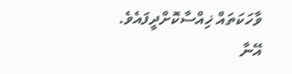ވާހަކަތައް ޚިއްސާކޮށްދީފައެވެ. އޭނާ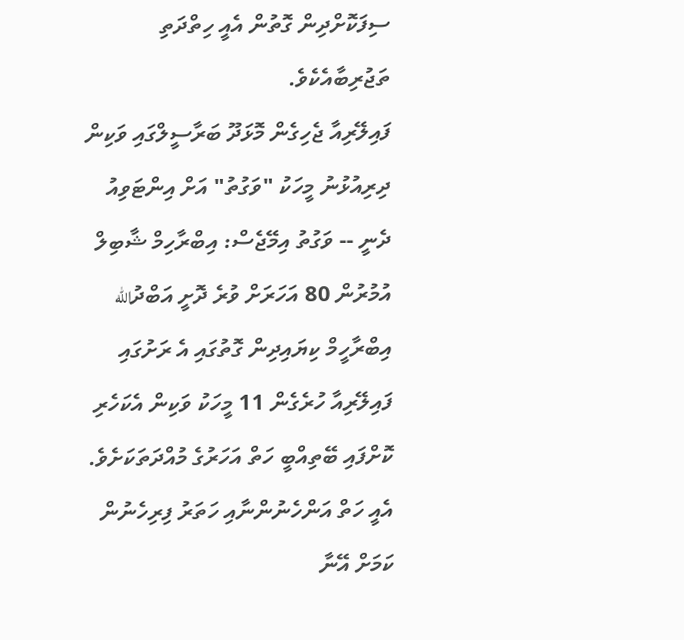ސިފަކޮށްދިން ގޮތުން އެއީ ހިތްދަތި ތަޖުރިބާއެކެވެ.
ފައިލޭރިއާ ޖެހިގެން މޮޅަދޫ ބަރާސީލްގައި ވަކިން ދިރިއުޅުނު މީހަކު "ވަގުތު" އަށް އިންޓަވިއު ދެނީ -- ވަގުތު އިމޭޖެސް: އިބްރާހިމް ޝާބިލް
އުމުރުން 80 އަހަރަށް ވުރެ ދޮށީ އަބްދުالله އިބްރާހީމް ކިޔައިދިން ގޮތުގައި އެ ރަށުގައި ފައިލޭރިއާ ހުރެގެން 11 މީހަކު ވަކިން އެކަހެރި ކޮށްފައި ބޭތިއްބީ ހަތް އަހަރުގެ މުއްދަތަކަށެވެ. އެއީ ހަތް އަންހެނުންނާއި ހަތަރު ފިރިހެނުން ކަމަށް އޭނާ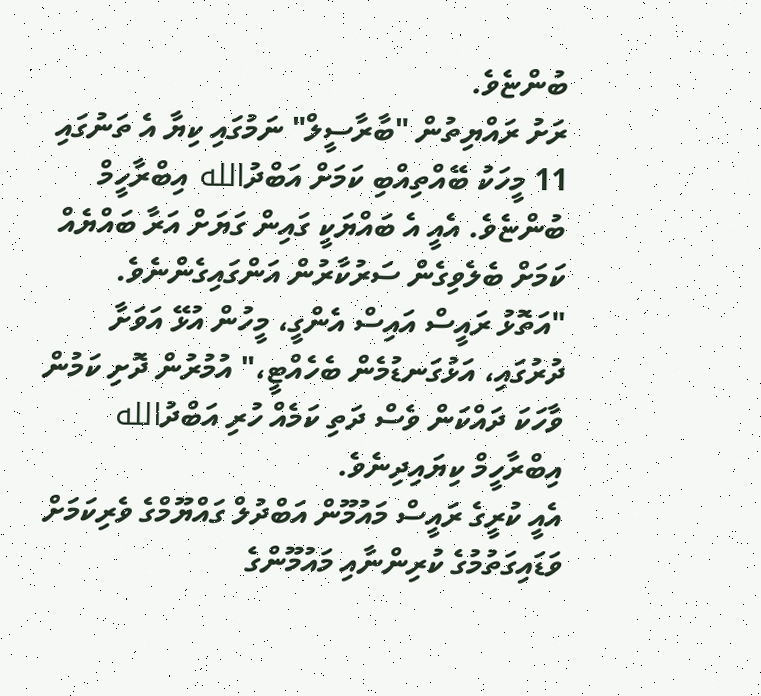ބުންޏެވެ.
ރަށު ރައްޔިތުން "ބާރާސީލް" ނަމުގައި ކިޔާ އެ ތަނުގައި 11 މީހަކު ބޭއްތިއްބި ކަމަށް އަބްދުالله އިބްރާހީމް ބުންޏެވެ. އެއީ އެ ބައްޔަކީ ގައިން ގަޔަށް އަރާ ބައްޔެއް ކަމަށް ބެލެވިގެން ސަރުކާރުން އަންގައިގެންނެވެ.
"އަތޮޅު ރައީސް އައިސް އެންގީ، މީހުން އުޅޭ އަވަށާ ދުރުގައި، އަޅުގަނޑުމެން ބެހެއްޓީ،" އުމުރުން ދޮށި ކަމުން ވާހަކަ ދައްކަން ވެސް ދަތި ކަމެއް ހުރި އަބްދުالله އިބްރާހީމް ކިޔައިދިނެވެ.
އެއީ ކުރީގެ ރައީސް މައުމޫން އަބްދުލް ގައްޔޫމްގެ ވެރިކަމަށް ވަޑައިގަތުމުގެ ކުރިންނާއި މައުމޫންގެ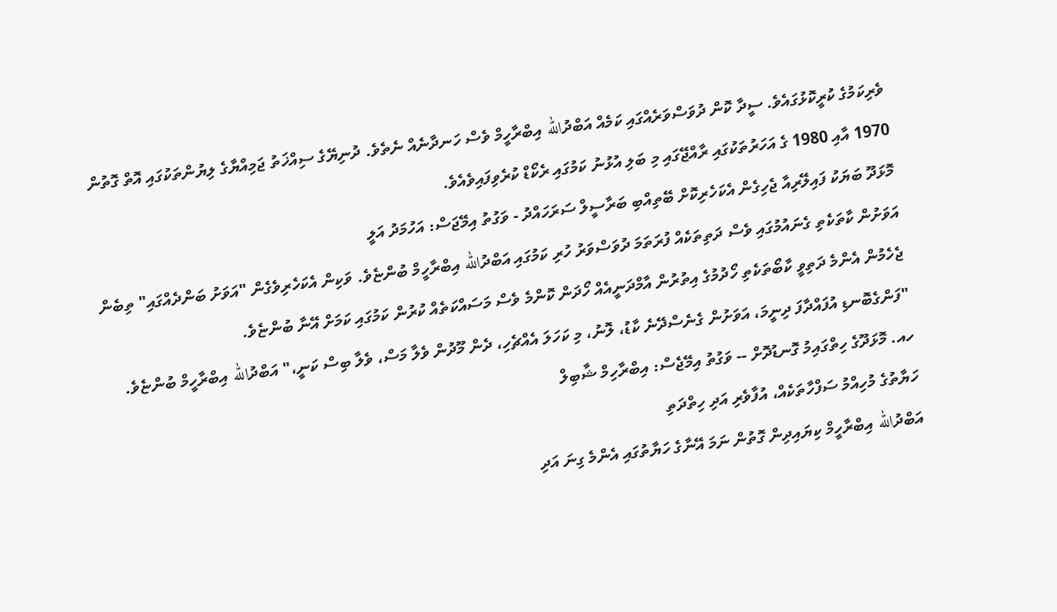ވެރިކަމުގެ ކުރީކޮޅުގައެވެ. ސީދާ ކޮން ދުވަސްވަރެއްގައި ކަމެއް އަބްދުالله އިބްރާހީމް ވެސް ހަނދާނެއް ނެތެވެ. ދުނިޔޭގެ ސިއްޚަތު ޖަމިއްޔާގެ ލިޔުންތަކުގައި އޮތް ގޮތުން 1970 އާއި 1980 ގެ އަހަރުތަކުގައި ރާއްޖޭގައި މި ބަލި އުޅުނު ކަމުގައި ރެކޯޑް ކުރެވިފައިވެއެވެ.
މޮޅަދޫ ބަޔަކު ފައިލޭރިއާ ޖެހިގެން އެކަހެރިކޮށް ބޭތިއްބި ބަރާސީލް ސަރަހައްދު - ވަގުތު އިމޭޖަސް: އަހުމަދު އަލީ
އަވަށުން ކާތަކެތި ގެނައުމުގައި ވެސް ދަތިތަކެއް ފުރަތަމަ ދުވަސްވަރު ހުރި ކަމުގައި އަބްދުالله އިބްރާހީމް ބުންޏެވެ. ވަކިން އެކަހެރިވެގެން "އަވަށު ބަންދެއްގައި" ތިބެން ޖެހެމުން އެންމެ ދަތިވީ ކާބޯތަކެތި ހޯދުމުގެ އިތުރުން އާމްދަނީއެއް ހޯދަން ކޮންމެ ވެސް މަސައްކަތެއް ކުރުން ކަމުގައި ކަމަށް އޭނާ ބުންޏެވެ.
"ފަންގެބޮނޑި އުފައްދާފަ ދިނީމަ، އަވަށުން ގެނެސްދޭނެ ކާޑު، ލޮނު، މި ކަހަލަ އެއްޗެހި، ދެން މޫދުން ވެލާ މަސް، ވެލާ ބިސް ކަނީ،" އަބްދުالله އިބްރާހީމް ބުންޏެވެ.
ހއ. މޮޅަދޫގެ ހިތްގައިމު ގޮނޑުދޮށް -- ވަގުތު އިމޭޖެސް: އިބްރާހިމް ޝާބިލް
ހަޔާތުގެ މުހިއްމު ސަފްހާތަކެއް، އުފާވެރި އަދި ހިތްދަތި
އަބްދުالله އިބްރާހީމް ކިޔައިދިން ގޮތުން ނަމަ އޭނާގެ ހަޔާތުގައި އެންމެ ގިނަ އަދި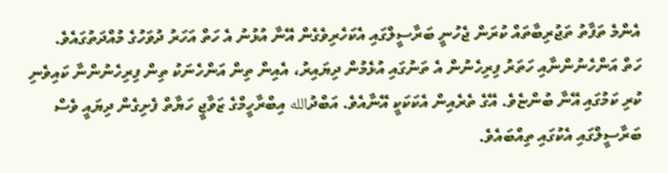އެންމެ ތަފާތު ތަޖުރިބާތައް ކުރަން ޖެހުނީ ބަރާސީލްގައި އެކަހެރިވެގެން އޭނާ އުޅުނު އެ ހަތް އަހަރު ދުވަހުގެ މުއްދަތުގައެވެ.
ހަތް އަންހެނުންނާއި ހަތަރު ފިރިހެނުން އެ ތަނުގައި އުޅެމުން ދިޔައިރު، އެއިން ތިން އަންހެނަކު ތިން ފިރިހެނުންނާ ކައިވެނި ކުރި ކަމުގައި އޭނާ ބުންޏެވެ. އޭގެ ތެރެއިން އެކަކަކީ އޭނާއެވެ. އަބްދުالله އިބްރާހީމްގެ ޒަވާޖީ ހަޔާތް ފެށިގެން ދިޔައީ ވެސް ބަރާސީލްގައި އެކުގައި ތިއްބައެވެ.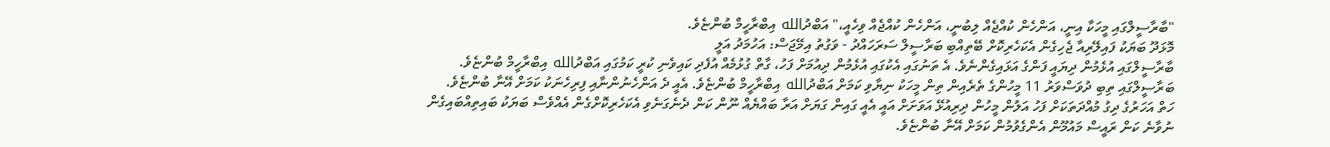"ބާރާސީލްގައި މީހަކާ އިނީ، އަންހެން ކުއްޖެއް ލިބުނީ، އަންހެން ކުއްޖެއް ވިހެއީ،" އަބްދުالله އިބްރާހީމް ބުންޏެވެ.
މޮޅަދޫ ބަޔަކު ފައިލޭރިއާ ޖެހިގެން އެކަހެރިކޮށް ބޭތިއްބި ބަރާސީލް ސަރަހައްދު - ވަގުތު އިމޭޖަސް: އަހުމަދު އަލީ
ބާރާސީލްގައި އުޅެމުން ދިޔައީ ފަންގެ އަޅައިގެންނެވެ. އެ ތަނުގައި އެކުގައި އުޅެމުން ދިއުމަށް ފަހު، ގާތް ގުޅުމެއް އުފެދި ކައިވެނި ކުރީ ކަމުގައި އަބްދުالله އިބްރާހީމް ބުންޏެވެ.
ބަރާސީލްގައި ތިބި ދުވަސްވަރު 11 މީހުންގެ ތެރެއިން ތިން މީހަކު ނިޔާވި ކަމަށް އަބްދުالله އިބްރާހީމް ބުންޏެވެ. އެއީ ދެ އަންހެނުންނާއި ފިރިހެނަކު ކަމަށް އޭނާ ބުންޏެވެ.
ހަތް އަހަރުގެ ދިގު މުއްދަތަކަށް ފަހު އަލުން މީހުން ދިރިއުޅޭ އަވަށަށް އައީ އެއީ ގައިން ގަޔަށް އަރާ ބައްޔެއް ނޫން ކަން ދެނެގަނެވި އެކަހެރިކޮށްގެން އެއްވެސް ބަޔަކު ބައިތިއްބައިގެން ނުވާނެ ކަން ރައީސް މައުމޫން އެންގެވުމުން ކަމަށް އޭނާ ބުންޏެވެ.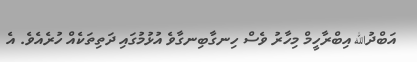އަބްދުالله އިބްރާހީމް މިހާރު ވެސް ހިނގާބިނގާވެ އުޅުމުގައި ދަތިތަކެއް ހުރެއެވެ. އެ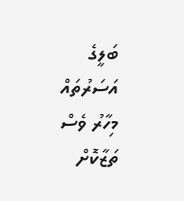ބަލީގެ އަސަރުތައް މިހާރު ވެސް ތަޒާކޮށް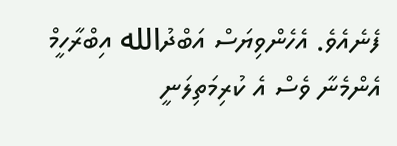ފެނެއެވެ. އެހެންވިޔަސް އަބްދުالله އިބްރާހީމް އެންމެނާ ވެސް އެ ކުރިމަތިލަނީ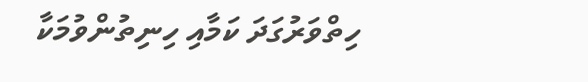ހިތްވަރުގަދަ ކަމާއި ހިނިތުންވުމަކާ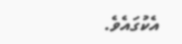އެކުގައެވެ.